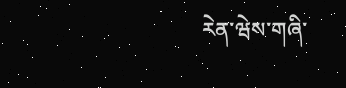རེན་ཝེས་གཞི་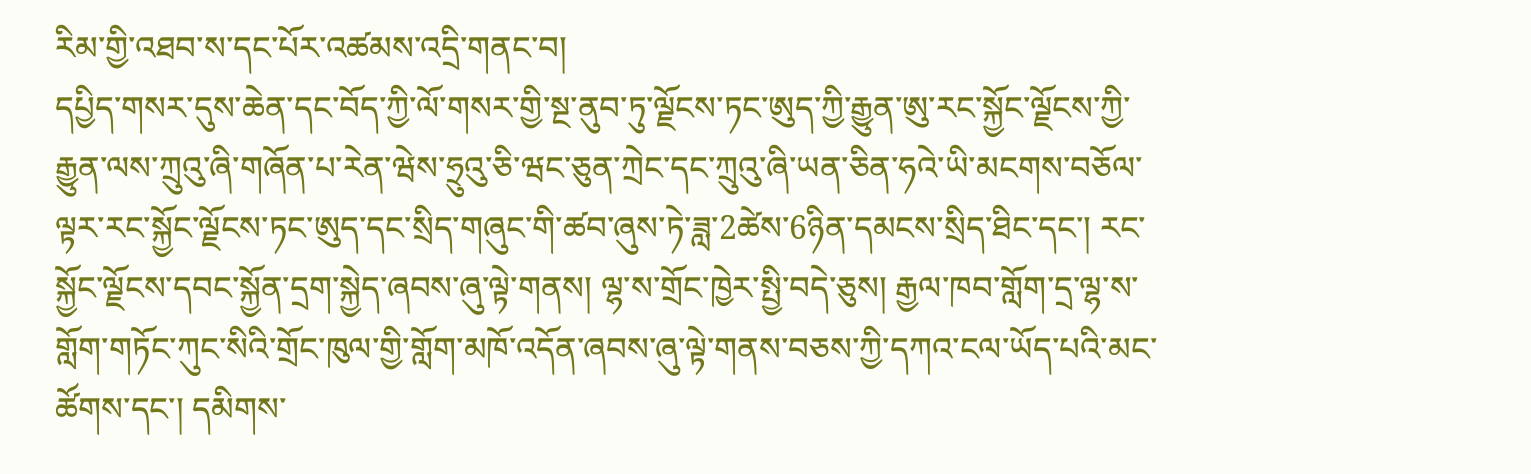རིམ་གྱི་འཐབ་ས་དང་པོར་འཚམས་འདྲི་གནང་བ།
དཔྱིད་གསར་དུས་ཆེན་དང་བོད་ཀྱི་ལོ་གསར་གྱི་སྔ་ནུབ་ཏུ་ལྗོངས་ཏང་ཨུད་ཀྱི་རྒྱུན་ཨུ་རང་སྐྱོང་ལྗོངས་ཀྱི་རྒྱུན་ལས་ཀྲུའུ་ཞི་གཞོན་པ་རེན་ཝེས་ཧྲུའུ་ཅི་ཝང་ཅུན་ཀྲེང་དང་ཀྲུའུ་ཞི་ཡན་ཅིན་ཧའེ་ཡི་མངགས་བཅོལ་ལྟར་རང་སྐྱོང་ལྗོངས་ཏང་ཨུད་དང་སྲིད་གཞུང་གི་ཚབ་ཞུས་ཏེ་ཟླ་2ཚེས་6ཉིན་དམངས་སྲིད་ཐིང་དང་། རང་སྐྱོང་ལྗོངས་དབང་སྐྱོན་དྲག་སྐྱེད་ཞབས་ཞུ་ལྟེ་གནས། ལྷ་ས་གྲོང་ཁྱེར་སྤྱི་བདེ་ཅུས། རྒྱལ་ཁབ་གློག་དྲ་ལྷ་ས་གློག་གཏོང་ཀུང་སིའི་གྲོང་ཁུལ་གྱི་གློག་མཁོ་འདོན་ཞབས་ཞུ་ལྟེ་གནས་བཅས་ཀྱི་དཀའ་ངལ་ཡོད་པའི་མང་ཚོགས་དང་། དམིགས་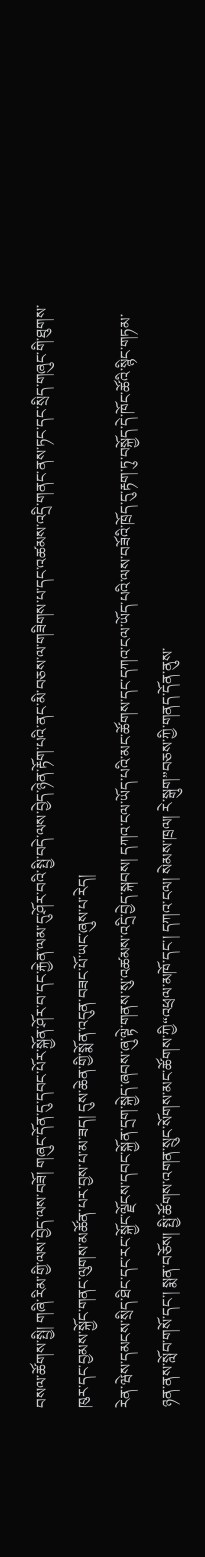བསལ་ཚོགས་སྤྱི། གཞི་རིམ་གྱི་ལས་བྱེད་ལས་བཟོ། གཞུང་དོན་དུ་དབང་པོར་སྐྱོན་ཤོར་བ་དང་རྐྱེན་ལམ་དུ་ཤོར་བའི་སྤྱི་བདེ་ལས་བྱེད་ཉེན་རྟོག་པའི་ནང་མི་བཅས་ལ་གཟིགས་པ་དང་འཚམས་འདྲི་གནང་ནས་ཏང་དང་སྲིད་གཞུང་གི་ཐུགས་ཁུར་དང་བྱམས་སྐྱོང་གནང་ལུགས་མཚོན་པར་བྱས་པ་མ་ཟད། དུས་ཆེན་གྱི་སྨོན་འདུན་བཟང་པོ་ཡང་ཞུས་པ་རེད།
རེན་ཝེས་དམངས་སྲིད་ཐིང་དང་རང་སྐྱོང་ལྗོངས་དབང་སྐྱོན་དྲག་སྐྱེད་ཞབས་ཞུ་ལྟེ་གནས་སུ་འཚམས་འདྲི་བྱེད་སྐབས། དཀའ་ངལ་ཡོད་པའི་མང་ཚོགས་དང་དཀའ་ངལ་ཡོད་པའི་ལས་བཟོའི་ཁྲོད་དུ་རྟག་ཏུ་བསྐྱོད་དེ་ཁོང་ཚོའི་སྙིང་གཏམ་ཉན་ནས་སློབ་གསོ་དང་། སྨན་བཅོས། སྤྱི་ཚོགས་འགན་སྲུང་སོགས་མང་ཚོགས་ཀྱི“འཕྲལ་མཁོ་དང་། དཀའ་ངལ། སེམས་ཁྲལ། རེ་སྒུག”བཅས་ཀྱི་གནད་དོན་ནུས་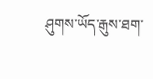ཤུགས་ཡོད་རྒུས་ཐག་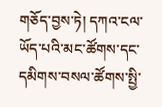གཅོད་བྱས་ཏེ། དཀའ་ངལ་ཡོད་པའི་མང་ཚོགས་དང་དམིགས་བསལ་ཚོགས་སྤྱི་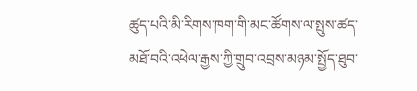ཚུད་པའི་མི་རིགས་ཁག་གི་མང་ཚོགས་ལ་སྤུས་ཚད་མཐོ་བའི་འཕེལ་རྒྱས་ཀྱི་གྲུབ་འབྲས་མཉམ་སྤྱོད་ཐུབ་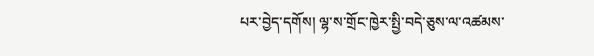པར་བྱེད་དགོས། ལྷ་ས་གྲོང་ཁྱེར་སྤྱི་བདེ་ཅུས་ལ་འཚམས་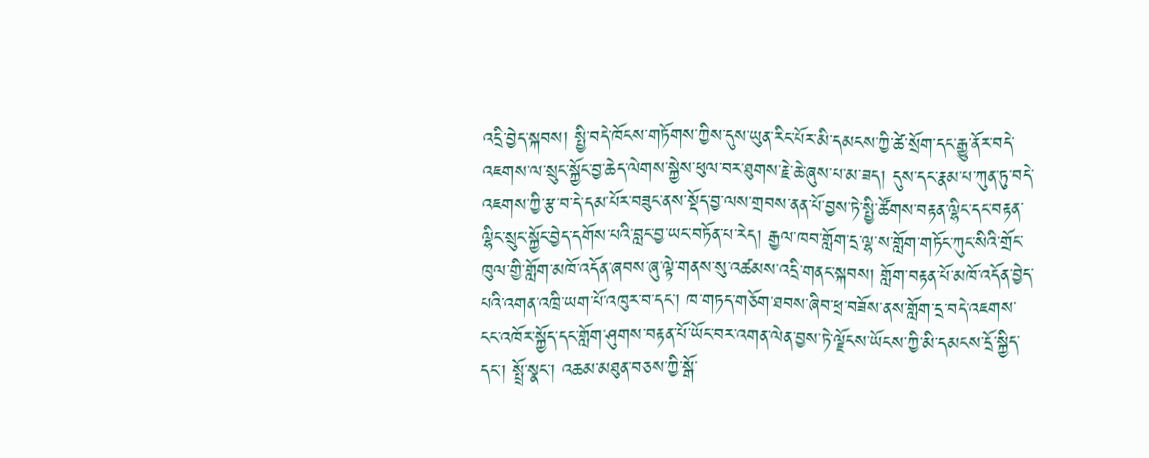འདྲི་བྱེད་སྐབས། སྤྱི་བདེ་ཁོངས་གཏོགས་ཀྱིས་དུས་ཡུན་རིང་པོར་མི་དམངས་ཀྱི་ཚེ་སྲོག་དང་རྒྱུ་ནོར་བདེ་འཇགས་ལ་སྲུང་སྐྱོང་བྱ་ཆེད་ལེགས་སྐྱེས་ཕུལ་བར་ཐུགས་རྗེ་ཆེ་ཞུས་པ་མ་ཟད། དུས་དང་རྣམ་པ་ཀུན་ཏུ་བདེ་འཇགས་ཀྱི་རྩ་བ་དེ་དམ་པོར་བཟུང་ནས་སྡོད་བྱ་ལས་གྲབས་ནན་པོ་བྱས་ཏེ་སྤྱི་ཚོགས་བརྟན་ལྷིང་དང་བརྟན་ལྷིང་སྲུང་སྐྱོང་བྱེད་དགོས་པའི་བླང་བྱ་ཡང་བཏོན་པ་རེད། རྒྱལ་ཁབ་གློག་དྲ་ལྷ་ས་གློག་གཏོང་ཀུང་སིའི་གྲོང་ཁུལ་གྱི་གློག་མཁོ་འདོན་ཞབས་ཞུ་ལྟེ་གནས་སུ་འཚམས་འདྲི་གནང་སྐབས། གློག་བརྟན་པོ་མཁོ་འདོན་བྱེད་པའི་འགན་འཁྲི་ཡག་པོ་འཁུར་བ་དང་། ཁ་གཏད་གཅོག་ཐབས་ཞིབ་ཕྲ་བཟོས་ནས་གློག་དྲ་བདེ་འཇགས་ངང་འཁོར་སྐྱོད་དང་གློག་ཤུགས་བརྟན་པོ་ཡོང་བར་འགན་ལེན་བྱས་ཏེ་ལྗོངས་ཡོངས་ཀྱི་མི་དམངས་དྲོ་སྐྱིད་དང་། སྤྲོ་སྣང་། འཆམ་མཐུན་བཅས་ཀྱི་སྒོ་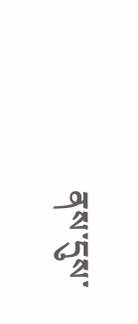ནས་དུས་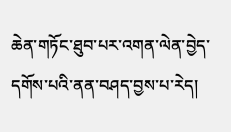ཆེན་གཏོང་ཐུབ་པར་འགན་ལེན་བྱེད་དགོས་པའི་ནན་བཤད་བྱས་པ་རེད།